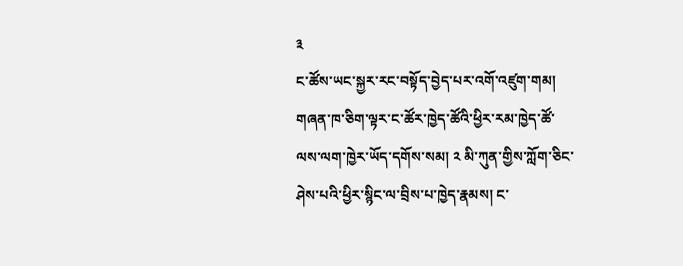༣
ང་ཚོས་ཡང་སྐྱར་རང་བསྟོད་བྱེད་པར་འགོ་འཛུག་གམ། གཞན་ཁ་ཅིག་ལྟར་ང་ཚོར་ཁྱེད་ཚོའི་ཕྱིར་རམ་ཁྱེད་ཚོ་ལས་ལག་ཁྱེར་ཡོད་དགོས་སམ། ༢ མི་ཀུན་གྱིས་ཀློག་ཅིང་ཤེས་པའི་ཕྱིར་སྙིང་ལ་བྲིས་པ་ཁྱེད་རྣམས། ང་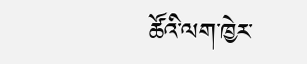ཚོའི་ལག་ཁྱེར་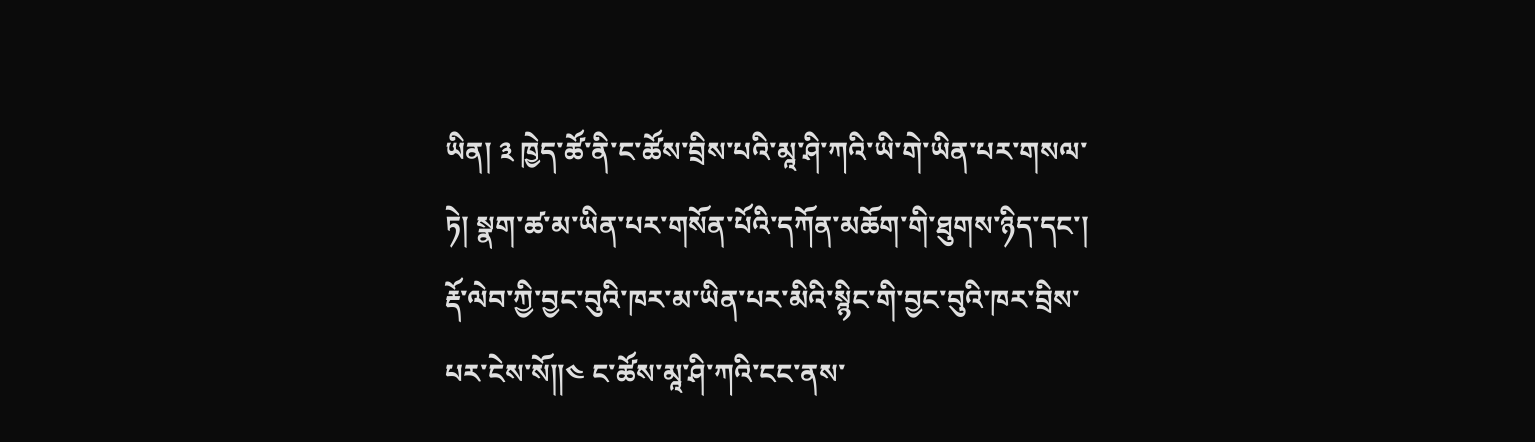ཡིན། ༣ ཁྱེད་ཚོ་ནི་ང་ཚོས་བྲིས་པའི་མཱ་ཤི་ཀའི་ཡི་གེ་ཡིན་པར་གསལ་ཏེ། སྣག་ཚ་མ་ཡིན་པར་གསོན་པོའི་དཀོན་མཆོག་གི་ཐུགས་ཉིད་དང་། རྡོ་ལེབ་ཀྱི་བྱང་བུའི་ཁར་མ་ཡིན་པར་མིའི་སྙིང་གི་བྱང་བུའི་ཁར་བྲིས་པར་ངེས་སོ༎༤ ང་ཚོས་མཱ་ཤི་ཀའི་ངང་ནས་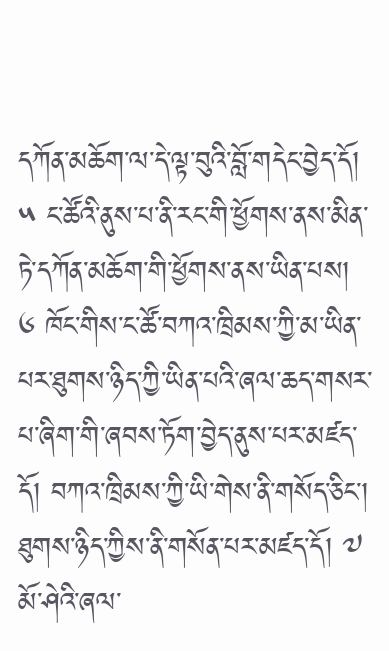དཀོན་མཆོག་ལ་དེ་ལྟ་བུའི་བློ་གདེང་བྱེད་དོ། ༥ ང་ཚོའི་ནུས་པ་ནི་རང་གི་ཕྱོགས་ནས་མིན་ཏེ་དཀོན་མཆོག་གི་ཕྱོགས་ནས་ཡིན་པས། ༦ ཁོང་གིས་ང་ཚོ་བཀའ་ཁྲིམས་ཀྱི་མ་ཡིན་པར་ཐུགས་ཉིད་ཀྱི་ཡིན་པའི་ཞལ་ཆད་གསར་པ་ཞིག་གི་ཞབས་ཏོག་བྱེད་ནུས་པར་མཛད་དོ། བཀའ་ཁྲིམས་ཀྱི་ཡི་གེས་ནི་གསོད་ཅིང་། ཐུགས་ཉིད་ཀྱིས་ནི་གསོན་པར་མཛད་དོ། ༧ མོ་ཤེའི་ཞལ་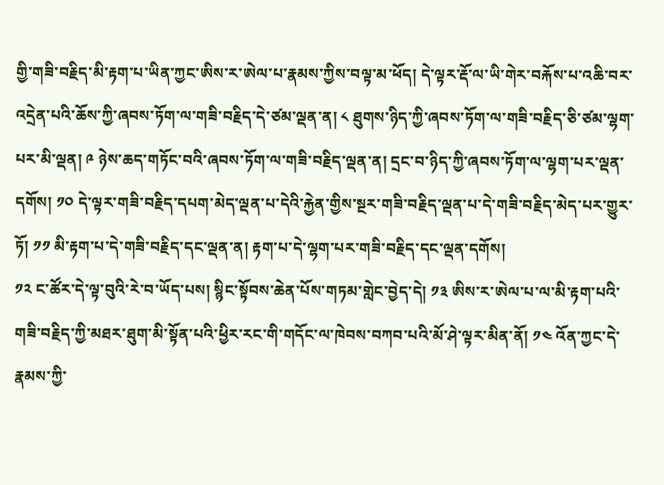གྱི་གཟི་བརྗིད་མི་རྟག་པ་ཡིན་ཀྱང་ཨིས་ར་ཨེལ་པ་རྣམས་ཀྱིས་བལྟ་མ་ཕོད། དེ་ལྟར་རྡོ་ལ་ཡི་གེར་བརྐོས་པ་འཆི་བར་འདྲེན་པའི་ཆོས་ཀྱི་ཞབས་ཏོག་ལ་གཟི་བརྗིད་དེ་ཙམ་ལྡན་ན། ༨ ཐུགས་ཉིད་ཀྱི་ཞབས་ཏོག་ལ་གཟི་བརྗིད་ཅི་ཙམ་ལྷག་པར་མི་ལྡན། ༩ ཉེས་ཆད་གཏོང་བའི་ཞབས་ཏོག་ལ་གཟི་བརྗིད་ལྡན་ན། དྲང་བ་ཉིད་ཀྱི་ཞབས་ཏོག་ལ་ལྷག་པར་ལྡན་དགོས། ༡༠ དེ་ལྟར་གཟི་བརྗིད་དཔག་མེད་ལྡན་པ་དེའི་རྐྱེན་གྱིས་སྔར་གཟི་བརྗིད་ལྡན་པ་དེ་གཟི་བརྗིད་མེད་པར་གྱུར་ཏོ། ༡༡ མི་རྟག་པ་དེ་གཟི་བརྗིད་དང་ལྡན་ན། རྟག་པ་དེ་ལྷག་པར་གཟི་བརྗིད་དང་ལྡན་དགོས།
༡༢ ང་ཚོར་དེ་ལྟ་བུའི་རེ་བ་ཡོད་པས། སྙིང་སྟོབས་ཆེན་པོས་གཏམ་གླེང་བྱེད་དེ། ༡༣ ཨིས་ར་ཨེལ་པ་ལ་མི་རྟག་པའི་གཟི་བརྗིད་ཀྱི་མཐར་ཐུག་མི་སྟོན་པའི་ཕྱིར་རང་གི་གདོང་ལ་ཁེབས་བཀབ་པའི་མོ་ཤེ་ལྟར་མིན་ནོ། ༡༤ འོན་ཀྱང་དེ་རྣམས་ཀྱི་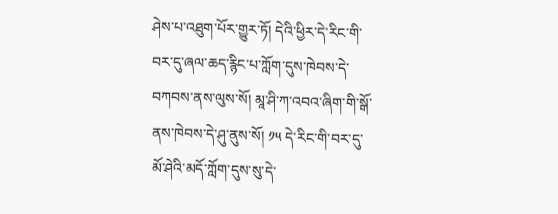ཤེས་པ་འཐུག་པོར་གྱུར་ཏོ། དེའི་ཕྱིར་དེ་རིང་གི་བར་དུ་ཞལ་ཆད་རྙིང་པ་ཀློག་དུས་ཁེབས་དེ་བཀབས་ནས་ལུས་སོ། མཱ་ཤི་ཀ་འབའ་ཞིག་གི་སྒོ་ནས་ཁེབས་དེ་ཤུ་ནུས་སོ། ༡༥ དེ་རིང་གི་བར་དུ་མོ་ཤེའི་མདོ་ཀློག་དུས་སུ་དེ་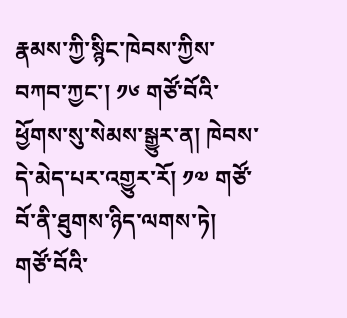རྣམས་ཀྱི་སྙིང་ཁེབས་ཀྱིས་བཀབ་ཀྱང་། ༡༦ གཙོ་བོའི་ཕྱོགས་སུ་སེམས་སྒྱུར་ན། ཁེབས་དེ་མེད་པར་འགྱུར་རོ། ༡༧ གཙོ་བོ་ནི་ཐུགས་ཉིད་ལགས་ཏེ། གཙོ་བོའི་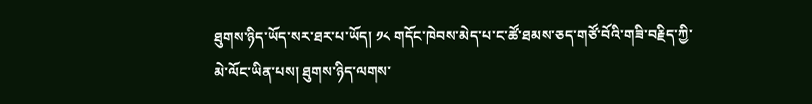ཐུགས་ཉིད་ཡོད་སར་ཐར་པ་ཡོད། ༡༨ གདོང་ཁེབས་མེད་པ་ང་ཚོ་ཐམས་ཅད་གཙོ་བོའི་གཟི་བརྗིད་ཀྱི་མེ་ལོང་ཡིན་པས། ཐུགས་ཉིད་ལགས་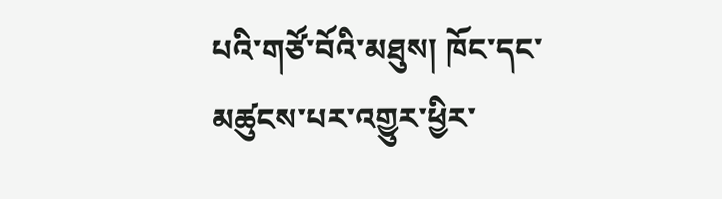པའི་གཙོ་བོའི་མཐུས། ཁོང་དང་མཚུངས་པར་འགྱུར་ཕྱིར་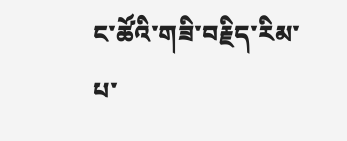ང་ཚོའི་གཟི་བརྗིད་རིམ་པ་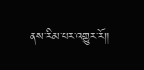ནས་རིམ་པར་འགྱུར་རོ༎